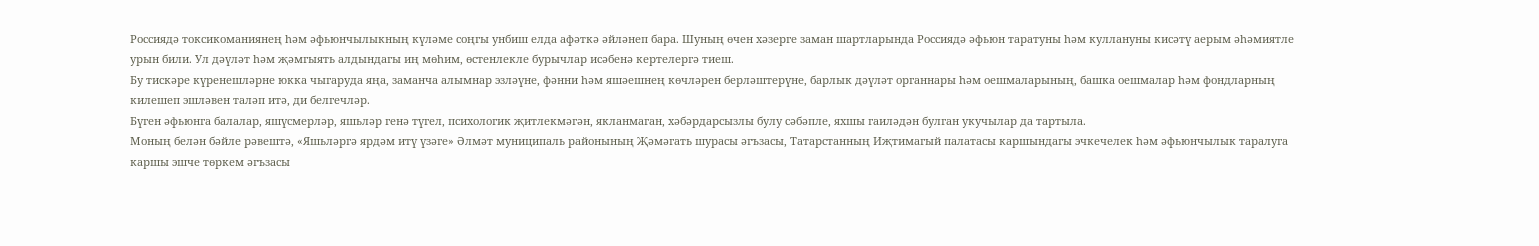Россиядә токсикоманиянең һәм әфьюнчылыкның күләме соңгы унбиш елда афәткә әйләнеп бара. Шуның өчен хәзерге заман шартларында Россиядә әфьюн таратуны һәм куллануны кисәтү аерым әһәмиятле урын били. Ул дәүләт һәм җәмгыять алдындагы иң мөһим, өстенлекле бурычлар исәбенә кертелергә тиеш.
Бу тискәре күренешләрне юкка чыгаруда яңа, заманча алымнар эзләүне, фәнни һәм яшәешнең көчләрен берләштерүне, барлык дәүләт органнары һәм оешмаларының, башка оешмалар һәм фондларның килешеп эшләвен таләп итә, ди белгечләр.
Бүген әфьюнга балалар, яшүсмерләр, яшьләр генә түгел, психологик җитлекмәгән, якланмаган, хәбәрдарсызлы булу сәбәпле, яхшы гаиләдән булган укучылар да тартыла.
Моның белән бәйле рәвештә, «Яшьләргә ярдәм итү үзәге» Әлмәт муниципаль районының Җәмәгать шурасы әгъзасы, Татарстанның Иҗтимагый палатасы каршындагы эчкечелек һәм әфьюнчылык таралуга каршы эшче төркем әгъзасы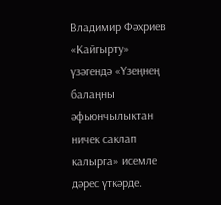Владимир Фәхриев «Кайгырту» үзәгендә «Үзеңнең балаңны әфьюнчылыктан ничек саклап калырга» исемле дәрес үткәрде.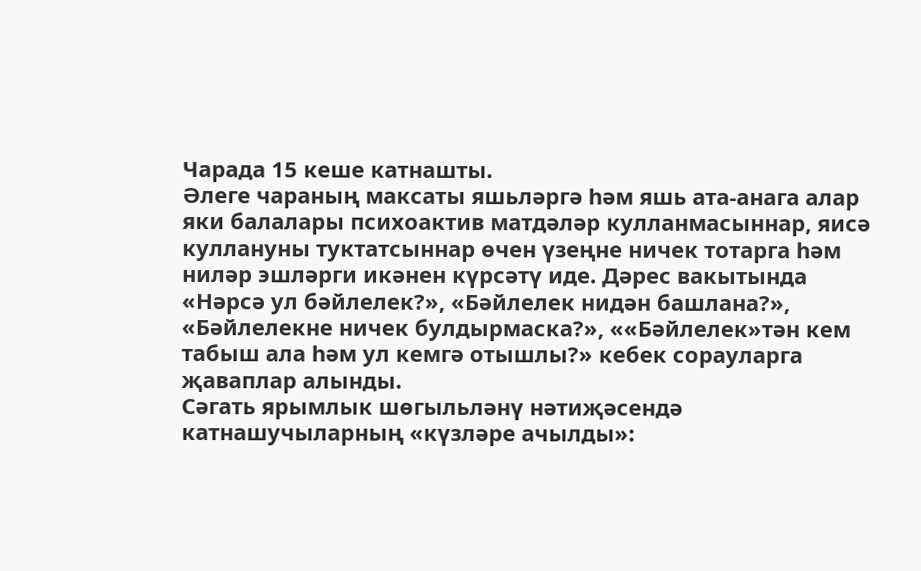Чарада 15 кеше катнашты.
Әлеге чараның максаты яшьләргә һәм яшь ата-анага алар яки балалары психоактив матдәләр кулланмасыннар, яисә куллануны туктатсыннар өчен үзеңне ничек тотарга һәм ниләр эшләрги икәнен күрсәтү иде. Дәрес вакытында «Нәрсә ул бәйлелек?», «Бәйлелек нидән башлана?», «Бәйлелекне ничек булдырмаска?», ««Бәйлелек»тән кем табыш ала һәм ул кемгә отышлы?» кебек сорауларга җаваплар алынды.
Сәгать ярымлык шөгыльләнү нәтиҗәсендә катнашучыларның «күзләре ачылды»: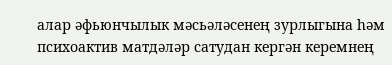алар әфьюнчылык мәсьәләсенең зурлыгына һәм психоактив матдәләр сатудан кергән керемнең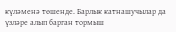күләменә төшенде. Барлык катнашучылар да үзләре алып барган тормыш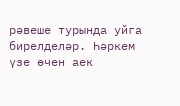рәвеше турында уйга бирелделәр. Һәркем үзе өчен аек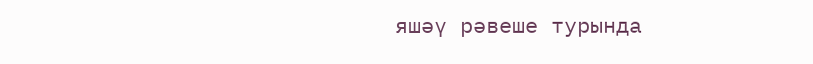яшәү рәвеше турында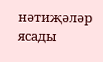нәтиҗәләр ясады